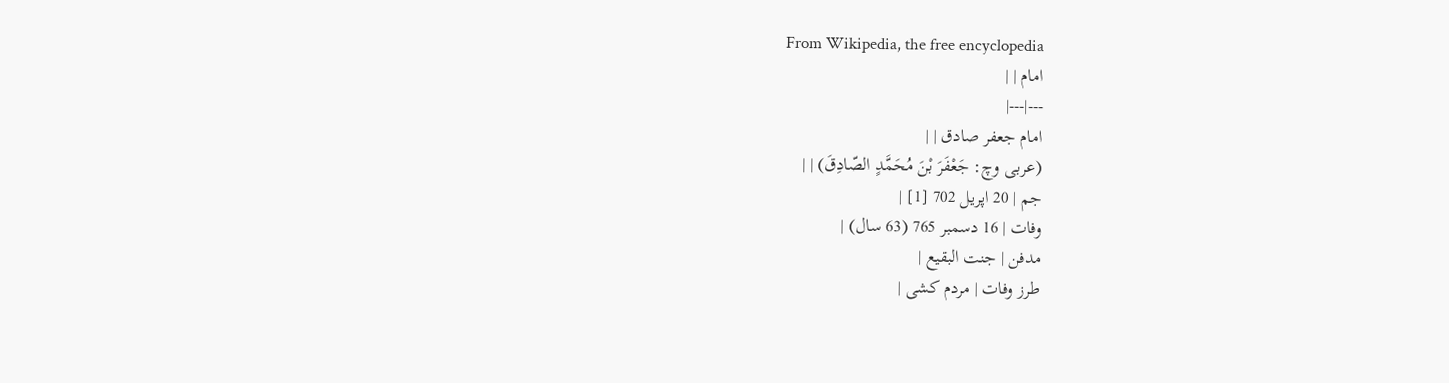From Wikipedia, the free encyclopedia
امام | |
---|---|
امام جعفر صادق | |
(عربی وچ: جَعْفَرَ بْنَ مُحَمَّدٍ الصّادِقَ) | |
جم | 20 اپریل 702 [1] |
وفات | 16 دسمبر 765 (63 سال) |
مدفن | جنت البقیع |
طرز وفات | مردم کشی |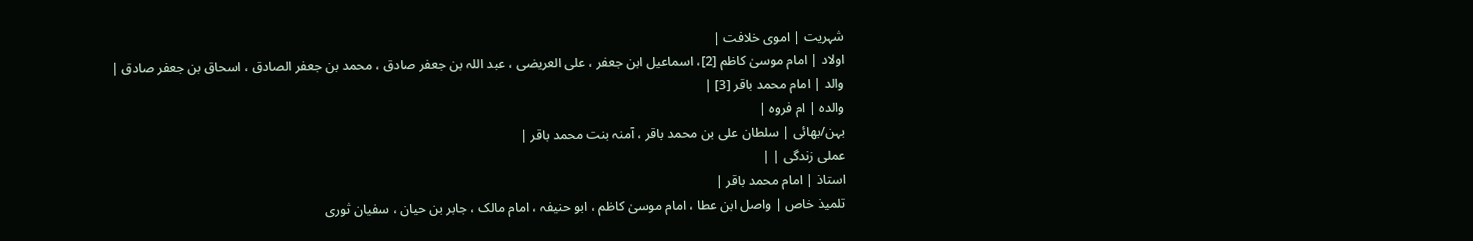شہریت | اموی خلافت |
اولاد | امام موسیٰ کاظم [2]، اسماعیل ابن جعفر ، علی العریضی ، عبد اللہ بن جعفر صادق ، محمد بن جعفر الصادق ، اسحاق بن جعفر صادق |
والد | امام محمد باقر [3] |
والدہ | ام فروہ |
بہن/بھائی | سلطان علی بن محمد باقر ، آمنہ بنت محمد باقر |
عملی زندگی | |
استاذ | امام محمد باقر |
تلمیذ خاص | واصل ابن عطا ، امام موسیٰ کاظم ، ابو حنیفہ ، امام مالک ، جابر بن حیان ، سفیان ثوری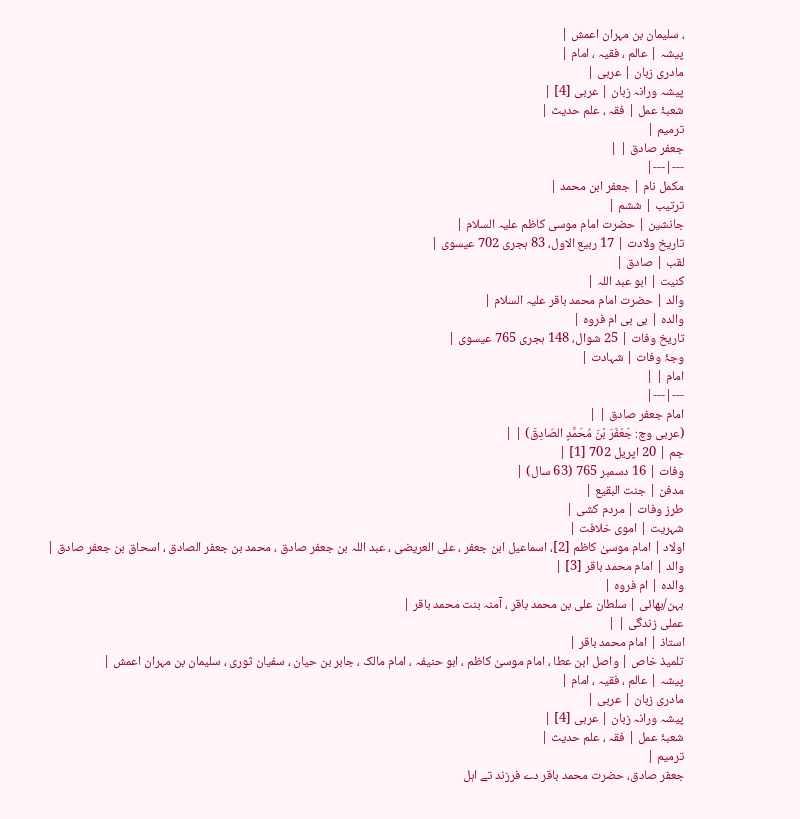، سلیمان بن مہران اعمش |
پیشہ | عالم ، فقیہ ، امام |
مادری زبان | عربی |
پیشہ ورانہ زبان | عربی [4] |
شعبۂ عمل | فقہ ، علم حدیث |
ترمیم |
جعفر صادق | |
---|---|
مکمل نام | جعفر ابن محمد |
ترتیب | ششم |
جانشین | حضرت امام موسی کاظم علیہ السلام |
تاریخ ولادت | 17 ربیع الاول، 83 ہجری 702 عیسوی |
لقب | صادق |
کنیت | ابو عبد اللہ |
والد | حضرت امام محمد باقر علیہ السلام |
والدہ | بی بی ام فروہ |
تاریخ وفات | 25 شوال، 148 ہجری 765 عیسوی |
وجۂ وفات | شہادت |
امام | |
---|---|
امام جعفر صادق | |
(عربی وچ: جَعْفَرَ بْنَ مُحَمَّدٍ الصّادِقَ) | |
جم | 20 اپریل 702 [1] |
وفات | 16 دسمبر 765 (63 سال) |
مدفن | جنت البقیع |
طرز وفات | مردم کشی |
شہریت | اموی خلافت |
اولاد | امام موسیٰ کاظم [2]، اسماعیل ابن جعفر ، علی العریضی ، عبد اللہ بن جعفر صادق ، محمد بن جعفر الصادق ، اسحاق بن جعفر صادق |
والد | امام محمد باقر [3] |
والدہ | ام فروہ |
بہن/بھائی | سلطان علی بن محمد باقر ، آمنہ بنت محمد باقر |
عملی زندگی | |
استاذ | امام محمد باقر |
تلمیذ خاص | واصل ابن عطا ، امام موسیٰ کاظم ، ابو حنیفہ ، امام مالک ، جابر بن حیان ، سفیان ثوری ، سلیمان بن مہران اعمش |
پیشہ | عالم ، فقیہ ، امام |
مادری زبان | عربی |
پیشہ ورانہ زبان | عربی [4] |
شعبۂ عمل | فقہ ، علم حدیث |
ترمیم |
جعفر صادق، حضرت محمد باقر دے فرزند تے اہل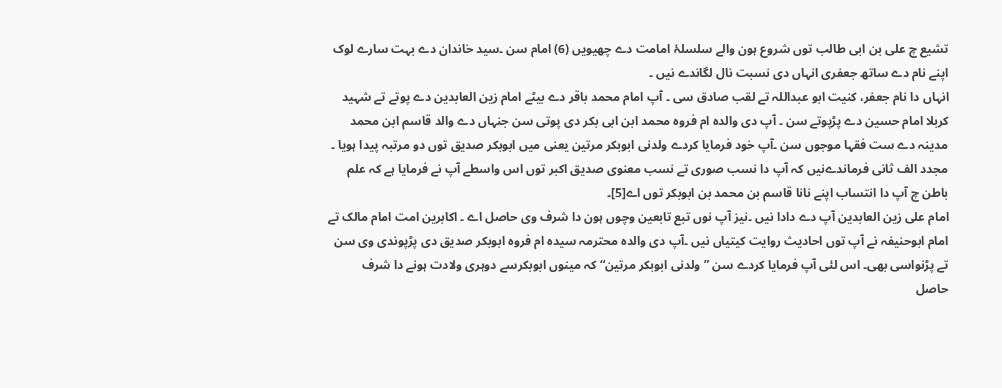تشیع چ علی بن ابی طالب توں شروع ہون والے سلسلۂ امامت دے چھیویں (6) امام سن ۔سید خاندان دے بہت سارے لوک اپنے نام دے ساتھ جعفری انہاں دی نسبت نال لگاندے نیں ۔
انہاں دا نام جعفر، کنیت ابو عبداللہ تے لقب صادق سی ۔ آپ امام محمد باقر دے بیٹے امام زین العابدین دے پوتے تے شہید کربلا امام حسین دے پڑپوتے سن ۔ آپ دی والدہ ام فروہ محمد ابن ابی بکر دی پوتی سن جنہاں دے والد قاسم ابن محمد مدینہ دے ست فقہا موجوں سن ۔آپ خود فرمایا کردے ولدنی ابوبکر مرتین یعنی میں ابوبکر صدیق توں دو مرتبہ پیدا ہویا ۔ مجدد الف ثانی فرماندےنیں کہ آپ دا نسب صوری تے نسب معنوی صدیق اکبر توں اس واسطے آپ نے فرمایا ہے کہ علم باطن چ آپ دا انتساب اپنے نانا قاسم بن محمد بن ابوبکر توں اے[5]۔
امام علی زین العابدین آپ دے دادا نیں ۔نیز آپ نوں تبع تابعین وچوں ہون دا شرف وی حاصل اے ۔ اکابرین امت امام مالک تے امام ابوحنیفہ نے آپ توں احادیث روایت کیتیاں نیں ۔آپ دی والدہ محترمہ سیدہ ام فروہ ابوبکر صدیق دی پڑپوندی وی سن تے پڑنواسی بھی۔ اس لئی آپ فرمایا کردے سن ”ولدنی ابوبکر مرتین“ کہ مینوں ابوبکرسے دوہری ولادت ہونے دا شرف حاصل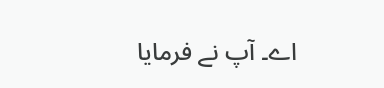اے۔ آپ نے فرمایا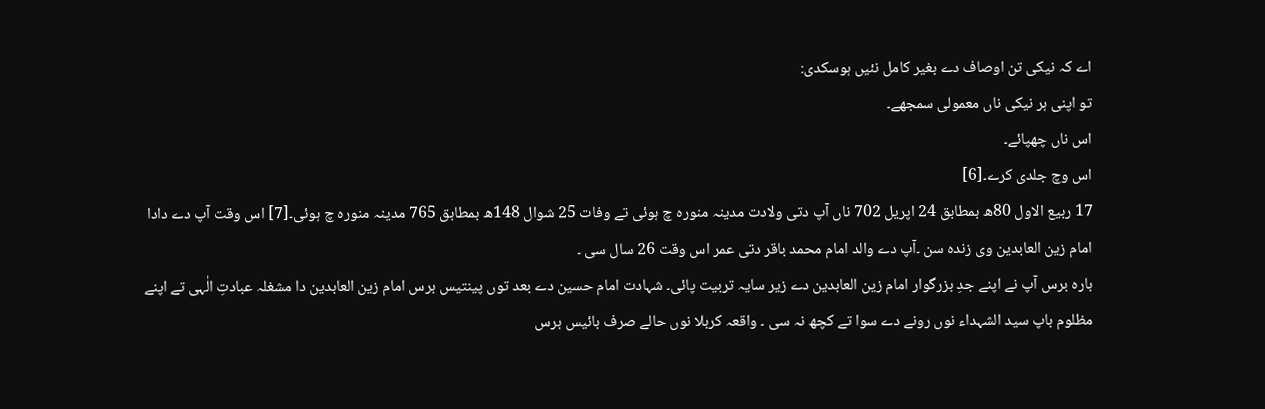اے کہ نیکی تن اوصاف دے بغیر کامل نئيں ہوسکدی:
تو اپنی ہر نیکی ناں معمولی سمجھے۔
اس ناں چھپائے۔
اس وچ جلدی کرے۔[6]
17 ربیع الاول 80ھ بمطابق 24 اپریل 702 ناں آپ دتی ولادت مدینہ منورہ چ ہوئی تے وفات 25 شوال 148ھ بمطابق 765 مدینہ منورہ چ ہوئی۔[7] اس وقت آپ دے دادا امام زین العابدین وی زندہ سن ۔آپ دے والد امام محمد باقر دتی عمر اس وقت 26 سال سی ۔
بارہ برس آپ نے اپنے جدِ بزرگوار امام زین العابدین دے زیر سایہ تربیت پائی۔ شہادت امام حسین دے بعد توں پینتیس برس امام زین العابدین دا مشغلہ عبادتِ الٰہی تے اپنے مظلوم باپ سید الشہداء نوں رونے دے سوا تے کچھ نہ سی ۔ واقعہ کربلا نوں حالے صرف بائیس برس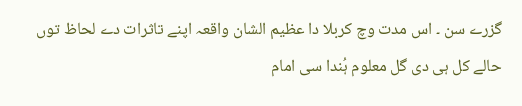گزرے سن ۔ اس مدت وچ کربلا دا عظیم الشان واقعہ اپنے تاثرات دے لحاظ توں حالے کل ہی دی گل معلوم ہُندا سی امام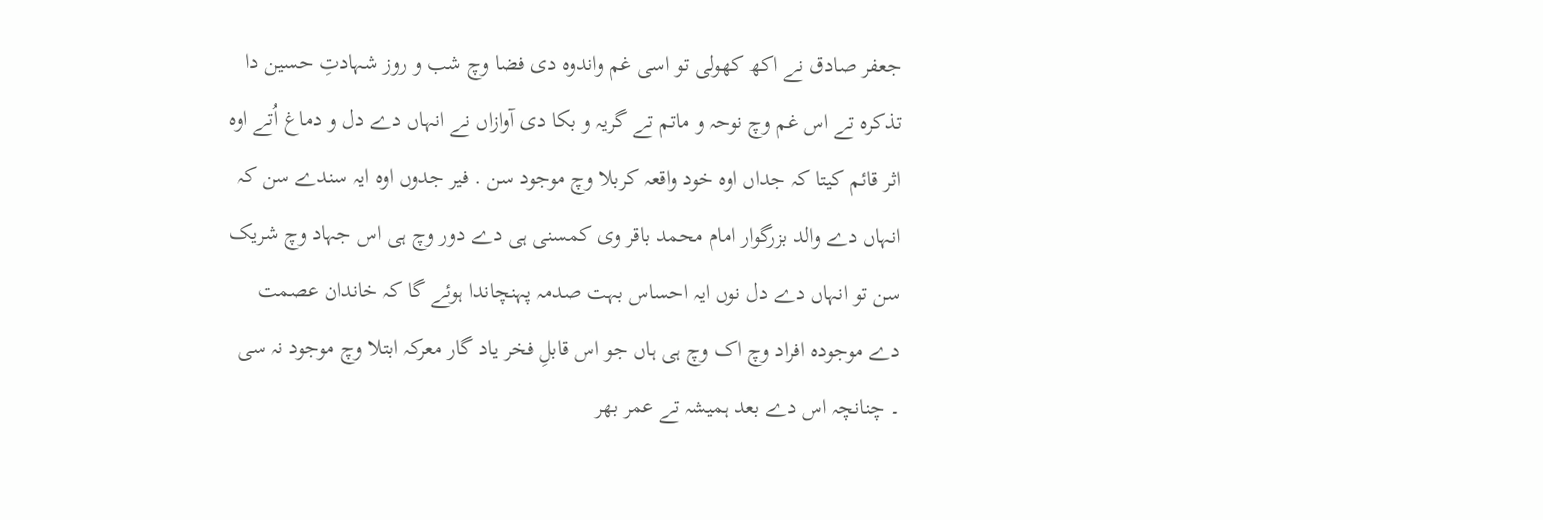جعفر صادق نے اکھ کھولی تو اسی غم واندوہ دی فضا وچ شب و روز شہادتِ حسین دا تذکرہ تے اس غم وچ نوحہ و ماتم تے گریہ و بکا دی آوازاں نے انہاں دے دل و دماغ اُتے اوہ اثر قائم کیتا کہ جداں اوہ خود واقعہ کربلا وچ موجود سن . فیر جدوں اوہ ایہ سندے سن کہ انہاں دے والد بزرگوار امام محمد باقر وی کمسنی ہی دے دور وچ ہی اس جہاد وچ شریک سن تو انہاں دے دل نوں ایہ احساس بہت صدمہ پہنچاندا ہوئے گا کہ خاندان عصمت دے موجودہ افراد وچ اک وچ ہی ہاں جو اس قابلِ فخر یاد گار معرکہ ابتلا وچ موجود نہ سی ۔ چنانچہ اس دے بعد ہمیشہ تے عمر بھر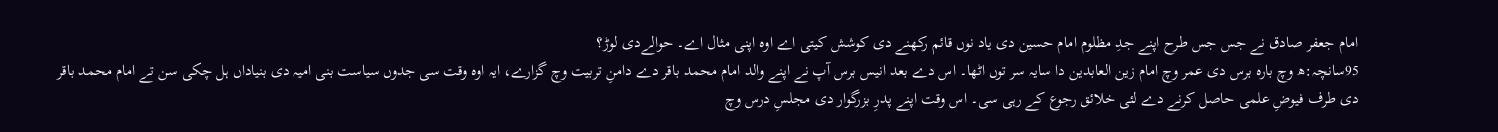امام جعفر صادق نے جس جس طرح اپنے جدِ مظلوم امام حسین دی یاد نوں قائم رکھنے دی کوشش کيتی اے اوہ اپنی مثال اے۔ حوالےدی لوڑ؟
95سانچہ:ھ وچ بارہ برس دی عمر وچ امام زین العابدین دا سایہ سر توں اٹھا۔ اس دے بعد انیس برس آپ نے اپنے والد امام محمد باقر دے دامنِ تربیت وچ گزارے، ایہ اوہ وقت سی جدوں سیاست بنی امیہ دی بنیاداں ہل چکی سن تے امام محمد باقر دی طرف فیوضِ علمی حاصل کرنے دے لئی خلائق رجوع کے رہی سی۔ اس وقت اپنے پدرِ بزرگوار دی مجلسِ درس وچ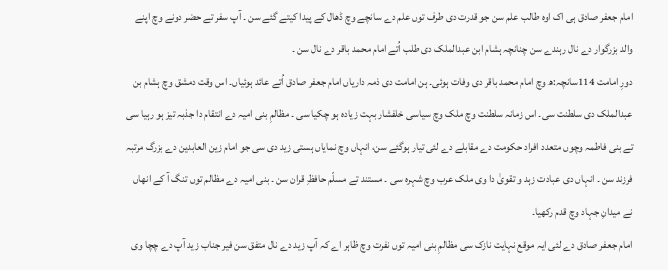امام جعفر صادق ہی اک اوہ طالب علم سن جو قدرت دی طرف توں علم دے سانچے وچ ڈھال کے پیدا کيتے گئے سن ۔ آپ سفر تے حضر دونے وچ اپنے والد بزرگوار دے نال رہندے سن چنانچہ ہشام ابن عبدالملک دی طلب اُتے امام محمد باقر دے نال سن ۔
دورِ امامت 114سانچہ:ھ وچ امام محمد باقر دی وفات ہوئی۔ ہن امامت دی ذمہ داریاں امام جعفر صادق اُتے عائد ہوئیاں۔ اس وقت دمشق وچ ہشام بن عبدالملک دی سلطنت سی۔ اس زمانہ سلطنت وچ ملک وچ سیاسی خلفشار بہت زیادہ ہو چکيا سی ۔ مظالمِ بنی امیہ دے انتقام دا جذبہ تیز ہو رہیا سی تے بنی فاطمہ وچوں متعدد افراد حکومت دے مقابلے دے لئی تیار ہوگئے سن، انہاں وچ نمایاں ہستی زید دی سی جو امام زین العابدین دے بزرگ مرتبہ فرزند سن ۔ انہاں دی عبادت زہد و تقویٰ دا وی ملک عرب وچ شہرہ سی ۔ مستند تے مسلّم حافظِ قران سن ۔ بنی امیہ دے مظالم توں تنگ آ کے انھاں نے میدانِ جہاد وچ قدم رکھیا۔
امام جعفر صادق دے لئی ایہ موقع نہایت نازک سی مظالمِ بنی امیہ توں نفرت وچ ظاہر اے کہ آپ زید دے نال متفق سن فیر جناب زید آپ دے چچا وی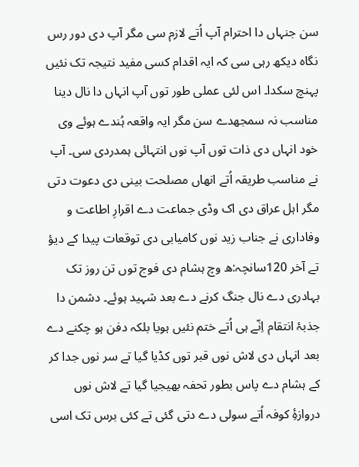سن جنہاں دا احترام آپ اُتے لازم سی مگر آپ دی دور رس نگاہ دیکھ رہی سی کہ ایہ اقدام کسی مفید نتیجہ تک نئيں پہنچ سکدا۔ اس لئی عملی طور توں آپ انہاں دا نال دینا مناسب نہ سمجھدے سن مگر ایہ واقعہ ہُندے ہوئے وی خود انہاں دی ذات توں آپ نوں انتہائی ہمدردی سی۔ آپ نے مناسب طریقہ اُتے انھاں مصلحت بینی دی دعوت دتی مگر اہل عراق دی اک وڈی جماعت دے اقرارِ اطاعت و وفاداری نے جناب زید نوں کامیابی دی توقعات پیدا کے دیؤ تے آخر 120سانچہ:ھ وچ ہشام دی فوج توں تن روز تک بہادری دے نال جنگ کرنے دے بعد شہید ہوئے۔ دشمن دا جذبۂ انتقام اِنّے ہی اُتے ختم نئيں ہويا بلکہ دفن ہو چکنے دے بعد انہاں دی لاش نوں قبر توں کڈیا گیا تے سر نوں جدا کر کے ہشام دے پاس بطور تحفہ بھیجیا گیا تے لاش نوں دروازۂِ کوفہ اُتے سولی دے دتی گئی تے کئی برس تک اسی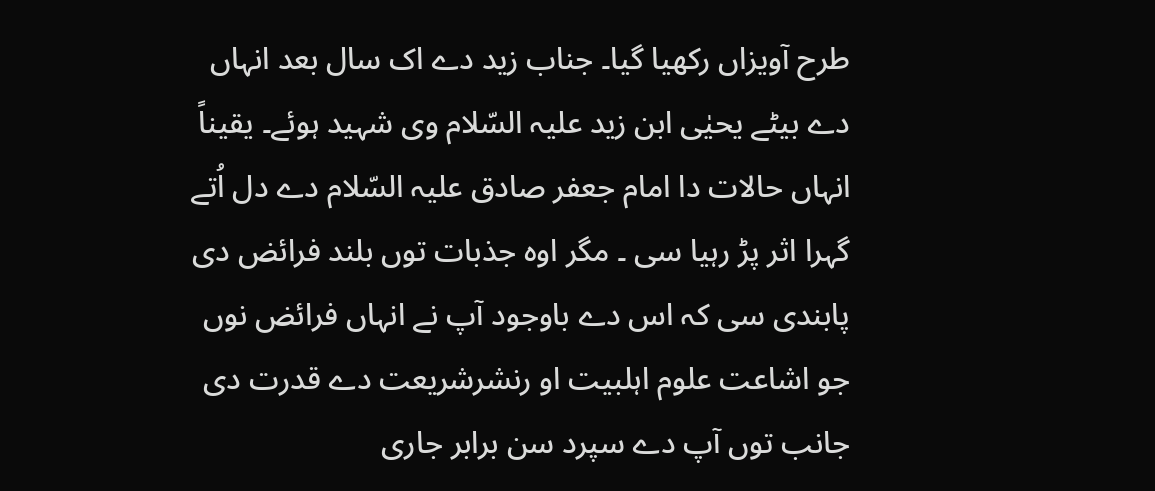طرح آویزاں رکھیا گیا۔ جناب زید دے اک سال بعد انہاں دے بیٹے یحیٰی ابن زید علیہ السّلام وی شہید ہوئے۔ یقیناً انہاں حالات دا امام جعفر صادق علیہ السّلام دے دل اُتے گہرا اثر پڑ رہیا سی ۔ مگر اوہ جذبات توں بلند فرائض دی پابندی سی کہ اس دے باوجود آپ نے انہاں فرائض نوں جو اشاعت علوم اہلبیت او رنشرشریعت دے قدرت دی جانب توں آپ دے سپرد سن برابر جاری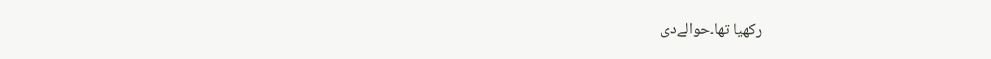رکھیا تھا۔حوالےدی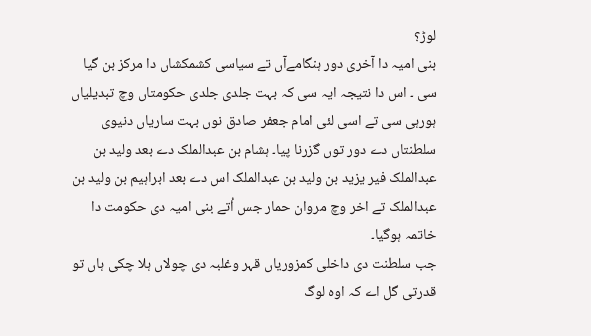لوڑ؟
بنی امیہ دا آخری دور ہنگامےآں تے سیاسی کشمکشاں دا مرکز بن گیا سی ۔ اس دا نتیجہ ایہ سی کہ بہت جلدی جلدی حکومتاں وچ تبدیلیاں ہورہی سی تے اسی لئی امام جعفر صادق نوں بہت ساریاں دنیوی سلطنتاں دے دور توں گزرنا پيا۔ ہشام بن عبدالملک دے بعد ولید بن عبدالملک فیر یزید بن ولید بن عبدالملک اس دے بعد ابراہیم بن ولید بن عبدالملک تے اخر وچ مروان حمار جس اُتے بنی امیہ دی حکومت دا خاتمہ ہوگیا۔
جب سلطنت دی داخلی کمزوریاں قہر وغلبہ دی چولاں ہلا چکی ہاں تو قدرتی گل اے کہ اوہ لوگ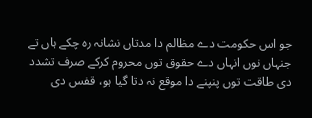جو اس حکومت دے مظالم دا مدتاں نشانہ رہ چکے ہاں تے جنہاں نوں انہاں دے حقوق توں محروم کرکے صرف تشدد دی طاقت توں پنپنے دا موقع نہ دتا گیا ہو، قفس دی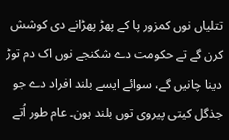تتلیاں نوں کمزور پا کے پھڑ پھڑانے دی کوشش کرن گے تے حکومت دے شکنجے نوں اک دم توڑ دینا چانيں گے، سوائے ایسے بلند افراد دے جو جذگل کيتی پیروی توں بلند ہون۔ عام طور اُتے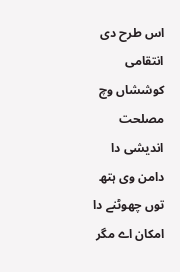اس طرح دی انتقامی کوششاں وچ مصلحت اندیشی دا دامن وی ہتھ توں چھوٹنے دا امکان اے مگر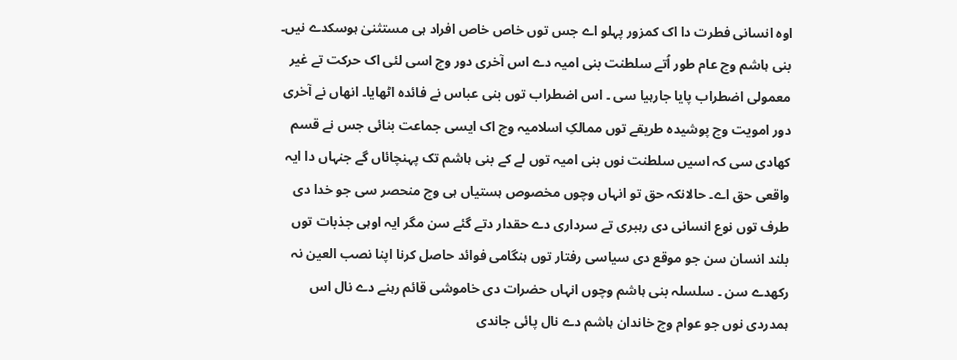اوہ انسانی فطرت دا اک کمزور پہلو اے جس توں خاص خاص افراد ہی مستثنیٰ ہوسکدے نيں۔
بنی ہاشم وچ عام طور اُتے سلطنت بنی امیہ دے اس آخری دور وچ اسی لئی اک حرکت تے غیر معمولی اضطراب پایا جارہیا سی ۔ اس اضطراب توں بنی عباس نے فائدہ اٹھایا۔ انھاں نے آخری دور امویت وچ پوشیدہ طریقے توں ممالکِ اسلامیہ وچ اک ایسی جماعت بنائی جس نے قسم کھادی سی کہ اسيں سلطنت نوں بنی امیہ توں لے کے بنی ہاشم تک پہنچائاں گے جنہاں دا ایہ واقعی حق اے۔ حالانکہ حق تو انہاں وچوں مخصوص ہستیاں ہی وچ منحصر سی جو خدا دی طرف توں نوع انسانی دی رہبری تے سرداری دے حقدار دتے گئے سن مگر ایہ اوہی جذبات توں بلند انسان سن جو موقع دی سیاسی رفتار توں ہنگامی فوائد حاصل کرنا اپنا نصب العین نہ رکھدے سن ۔ سلسلہ بنی ہاشم وچوں انہاں حضرات دی خاموشی قائم رہنے دے نال اس ہمدردی نوں جو عوام وچ خاندان ہاشم دے نال پائی جاندی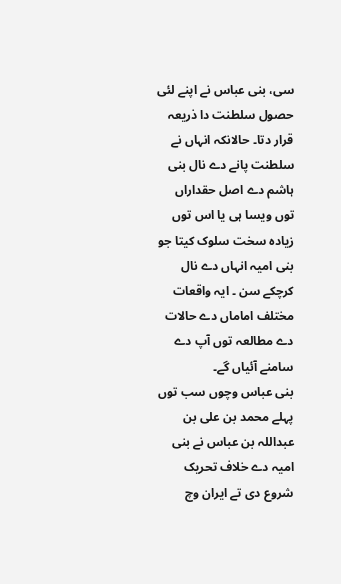سی، بنی عباس نے اپنے لئی حصول سلطنت دا ذریعہ قرار دتا۔ حالانکہ انہاں نے سلطنت پانے دے نال بنی ہاشم دے اصل حقداراں توں ویسا ہی یا اس توں زیادہ سخت سلوک کیتا جو بنی امیہ انہاں دے نال کرچکے سن ۔ ایہ واقعات مختلف اماماں دے حالات دے مطالعہ توں آپ دے سامنے آئیاں گے۔
بنی عباس وچوں سب توں پہلے محمد بن علی بن عبداللہ بن عباس نے بنی امیہ دے خلاف تحریک شروع دی تے ایران وچ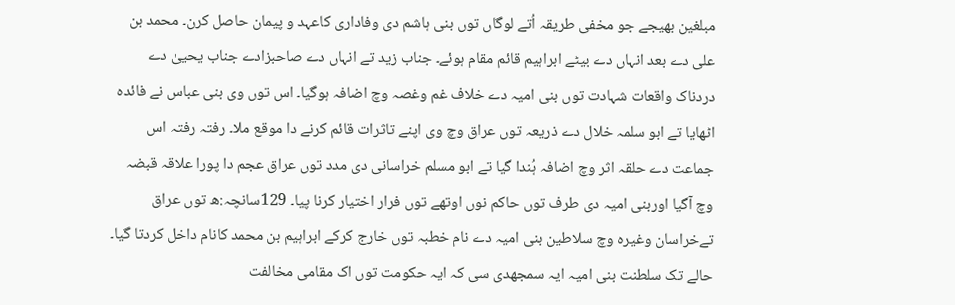مبلغین بھیجے جو مخفی طریقہ اُتے لوگاں توں بنی ہاشم دی وفاداری کاعہد و پیمان حاصل کرن۔ محمد بن علی دے بعد انہاں دے بیٹے ابراہیم قائم مقام ہوئے۔ جناب زید تے انہاں دے صاحبزادے جناب یحییٰ دے دردناک واقعات شہادت توں بنی امیہ دے خلاف غم وغصہ وچ اضافہ ہوگیا۔ اس توں وی بنی عباس نے فائدہ اٹھایا تے ابو سلمہ خلال دے ذریعہ توں عراق وچ وی اپنے تاثرات قائم کرنے دا موقع ملا۔ رفتہ رفتہ اس جماعت دے حلقہ اثر وچ اضافہ ہُندا گیا تے ابو مسلم خراسانی دی مدد توں عراق عجم دا پورا علاقہ قبضہ وچ آگیا اوربنی امیہ دی طرف توں حاکم نوں اوتھے توں فرار اختیار کرنا پيا۔ 129سانچہ:ھ توں عراق تےخراسان وغیرہ وچ سلاطین بنی امیہ دے نام خطبہ توں خارج کرکے ابراہیم بن محمد کانام داخل کردتا گیا۔
حالے تک سلطنت بنی امیہ ایہ سمجھدی سی کہ ایہ حکومت توں اک مقامی مخالفت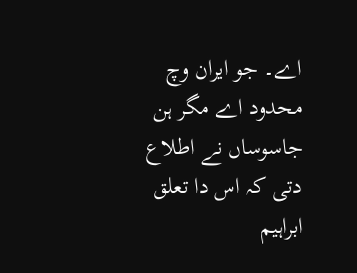اے۔ جو ایران وچ محدود اے مگر ہن جاسوساں نے اطلاع دتی کہ اس دا تعلق ابراہیم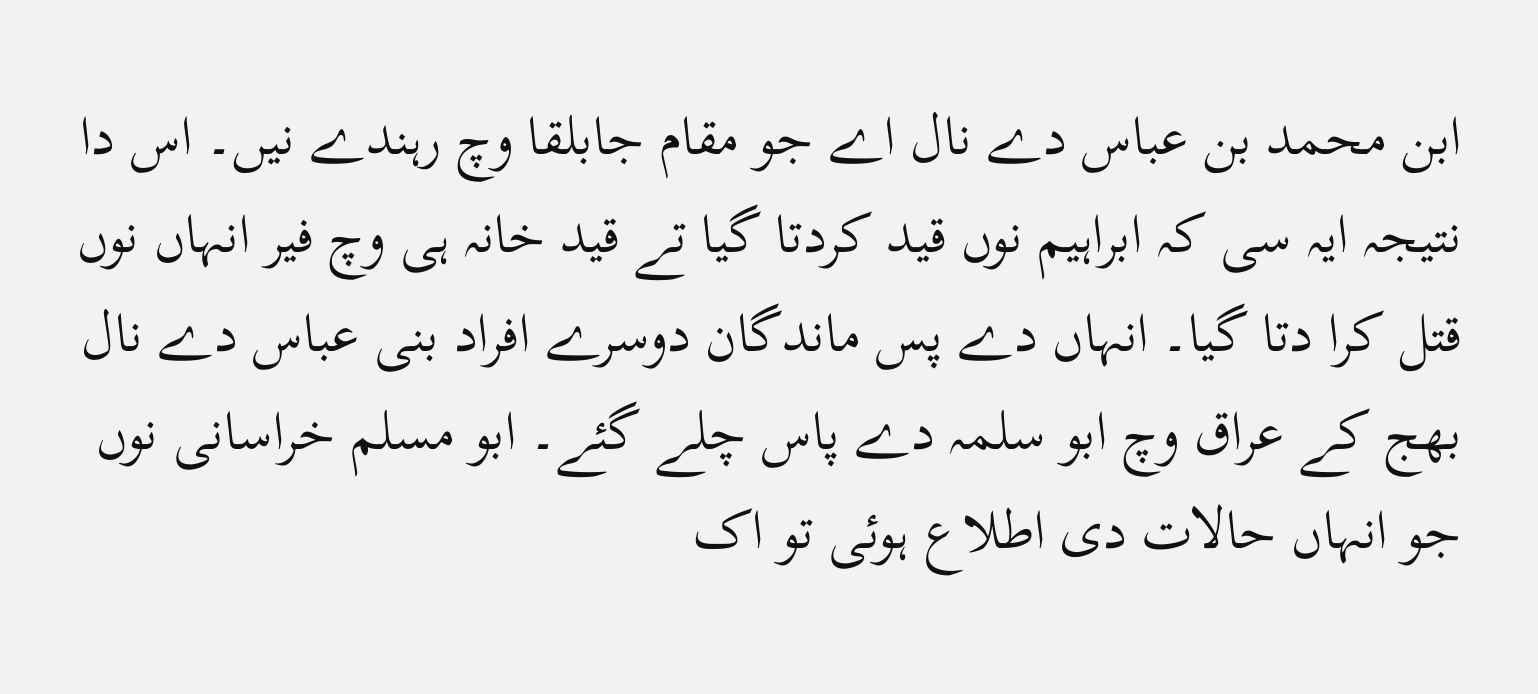ابن محمد بن عباس دے نال اے جو مقام جابلقا وچ رہندے نيں۔ اس دا نتیجہ ایہ سی کہ ابراہیم نوں قید کردتا گیا تے قید خانہ ہی وچ فیر انہاں نوں قتل کرا دتا گیا۔ انہاں دے پس ماندگان دوسرے افراد بنی عباس دے نال بھج کے عراق وچ ابو سلمہ دے پاس چلے گئے۔ ابو مسلم خراسانی نوں جو انہاں حالات دی اطلاع ہوئی تو اک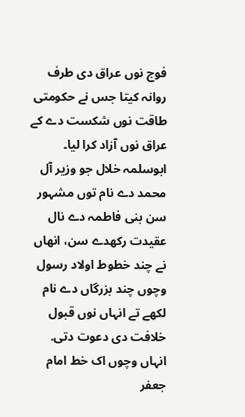فوج نوں عراق دی طرف روانہ کیتا جس نے حکومتی طاقت نوں شکست دے کے عراق نوں آزاد کرا لیا۔
ابوسلمہ خلال جو وزیر آل محمد دے نام توں مشہور سن بنی فاطمہ دے نال عقیدت رکھدے سن، انھاں نے چند خطوط اولاد رسول وچوں چند بزرگاں دے نام لکھے تے انہاں نوں قبول خلافت دی دعوت دتی. انہاں وچوں اک خط امام جعفر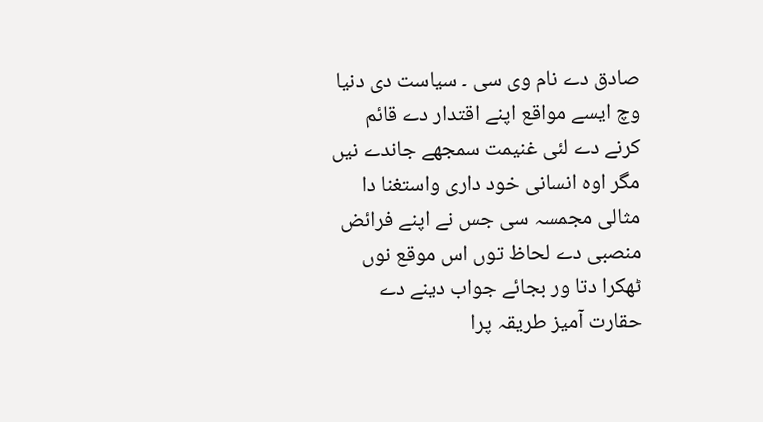صادق دے نام وی سی ۔ سیاست دی دنیا وچ ایسے مواقع اپنے اقتدار دے قائم کرنے دے لئی غنیمت سمجھے جاندے نيں مگر اوہ انسانی خود داری واستغنا دا مثالی مجمسہ سی جس نے اپنے فرائض منصبی دے لحاظ توں اس موقع نوں ٹھکرا دتا ور بجائے جواب دینے دے حقارت آمیز طریقہ پرا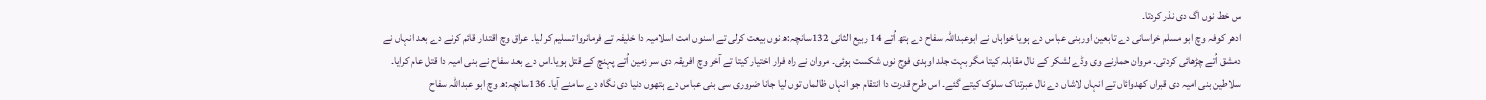س خط نوں اگ دی نذر کردتا۔
ادھر کوفہ وچ ابو مسلم خراسانی دے تابعین اوربنی عباس دے ہويا خواہاں نے ابوعبداللہ سفاح دے ہتھ اُتے 14 ربیع الثانی 132سانچہ:ھ نوں بیعت کرلی تے اسنوں امت اسلامیہ دا خلیفہ تے فرمانروا تسلیم کر ليا۔ عراق وچ اقتدار قائم کرنے دے بعد انہاں نے دمشق اُتے چڑھائی کردتی۔ مروان حمارنے وی وڈے لشکر کے نال مقابلہ کیتا مگر بہت جلد اوہدی فوج نوں شکست ہوئی۔ مروان نے راہ فرار اختیار کیتا تے آخر وچ افریقہ دی سر زمین اُتے پہنچ کے قتل ہويا۔اس دے بعد سفاح نے بنی امیہ دا قتل عام کرایا۔ سلاطین بنی امیہ دی قبراں کھدوائاں تے انہاں لاشاں دے نال عبرتناک سلوک کیتے گئے۔ اس طرح قدرت دا انتقام جو انہاں ظالماں توں لیا جانا ضروری سی بنی عباس دے ہتھوں دنیا دی نگاہ دے سامنے آیا۔ 136سانچہ:ھ وچ ابو عبداللہ سفاح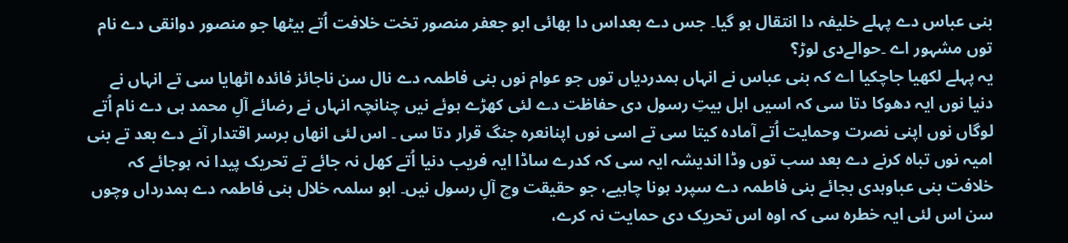بنی عباس دے پہلے خلیفہ دا انتقال ہو گیا۔ جس دے بعداس دا بھائی ابو جعفر منصور تخت خلافت اُتے بیٹھا جو منصور دوانقی دے نام توں مشہور اے ۔حوالےدی لوڑ؟
یہ پہلے لکھیا جاچکيا اے کہ بنی عباس نے انہاں ہمدردیاں توں جو عوام نوں بنی فاطمہ دے نال سن ناجائز فائدہ اٹھایا سی تے انہاں نے دنیا نوں ایہ دھوکا دتا سی کہ اسيں اہل بیتِ رسول دی حفاظت دے لئی کھڑے ہوئے نيں چنانچہ انہاں نے رضائے آلِ محمد ہی دے نام اُتے لوگاں نوں اپنی نصرت وحمایت اُتے آمادہ کیتا سی تے اسی نوں اپنانعرہ جنگ قرار دتا سی ۔ اس لئی انھاں برسر اقتدار آنے دے بعد تے بنی امیہ نوں تباہ کرنے دے بعد سب توں وڈا اندیشہ ایہ سی کہ کدرے ساڈا ایہ فریب دنیا اُتے کھل نہ جائے تے تحریک پیدا نہ ہوجائے کہ خلافت بنی عباوہدی بجائے بنی فاطمہ دے سپرد ہونا چاہیے، جو حقیقت وچ آلِ رسول نيں۔ ابو سلمہ خلال بنی فاطمہ دے ہمدرداں وچوں سن اس لئی ایہ خطرہ سی کہ اوہ اس تحریک دی حمایت نہ کرے،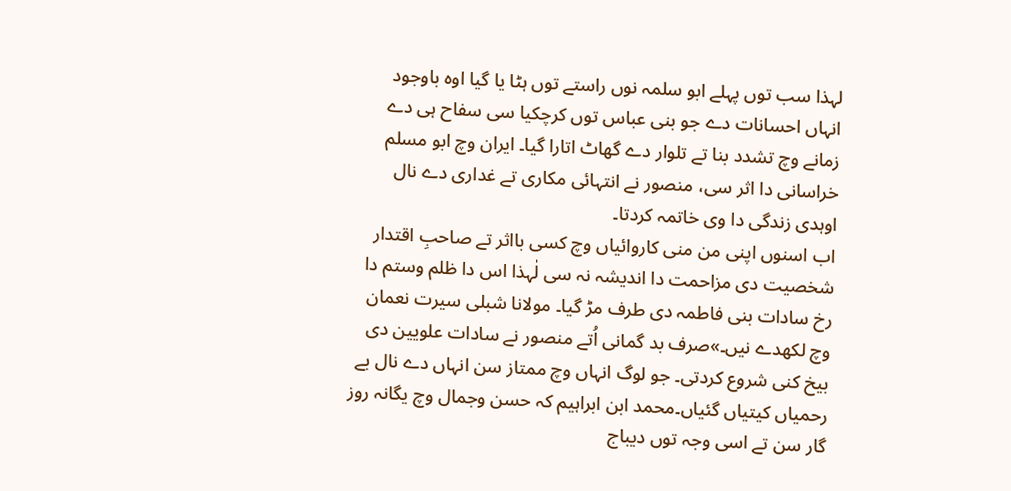لہذا سب توں پہلے ابو سلمہ نوں راستے توں ہٹا یا گیا اوہ باوجود انہاں احسانات دے جو بنی عباس توں کرچکيا سی سفاح ہی دے زمانے وچ تشدد بنا تے تلوار دے گھاٹ اتارا گیا۔ ایران وچ ابو مسلم خراسانی دا اثر سی، منصور نے انتہائی مکاری تے غداری دے نال اوہدی زندگی دا وی خاتمہ کردتا۔
اب اسنوں اپنی من منی کاروائیاں وچ کسی بااثر تے صاحبِ اقتدار شخصیت دی مزاحمت دا اندیشہ نہ سی لٰہذا اس دا ظلم وستم دا رخ سادات بنی فاطمہ دی طرف مڑ گیا۔ مولانا شبلی سیرت نعمان وچ لکھدے نيں۔»صرف بد گمانی اُتے منصور نے سادات علویین دی بیخ کنی شروع کردتی۔ جو لوگ انہاں وچ ممتاز سن انہاں دے نال بے رحمیاں کيتیاں گئیاں۔محمد ابن ابراہیم کہ حسن وجمال وچ یگانہ روز گار سن تے اسی وجہ توں دیباج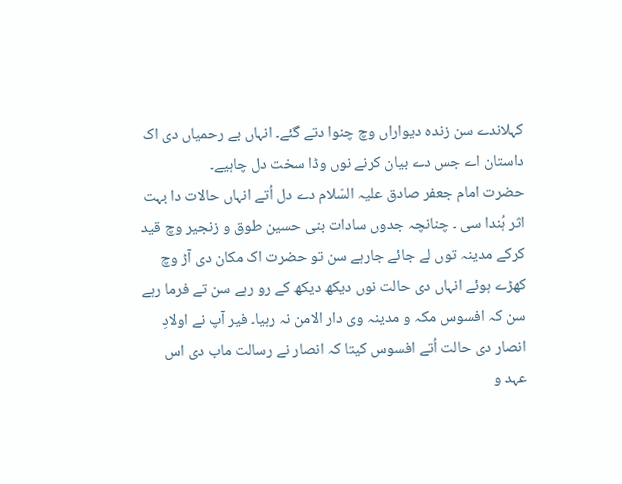کہلاندے سن زندہ دیواراں وچ چنوا دتے گئے۔ انہاں بے رحمیاں دی اک داستان اے جس دے بیان کرنے نوں وڈا سخت دل چاہیے۔
حضرت امام جعفر صادق علیہ السّلام دے دل اُتے انہاں حالات دا بہت اثر ہُندا سی ۔ چنانچہ جدوں سادات بنی حسین طوق و زنجیر وچ قید کرکے مدینہ توں لے جائے جارہے سن تو حضرت اک مکان دی آڑ وچ کھڑے ہوئے انہاں دی حالت نوں دیکھ دیکھ کے رو رہے سن تے فرما رہے سن کہ افسوس مکہ و مدینہ وی دار الامن نہ رہیا۔ فیر آپ نے اولادِ انصار دی حالت اُتے افسوس کیتا کہ انصار نے رسالت ماب دی اس عہد و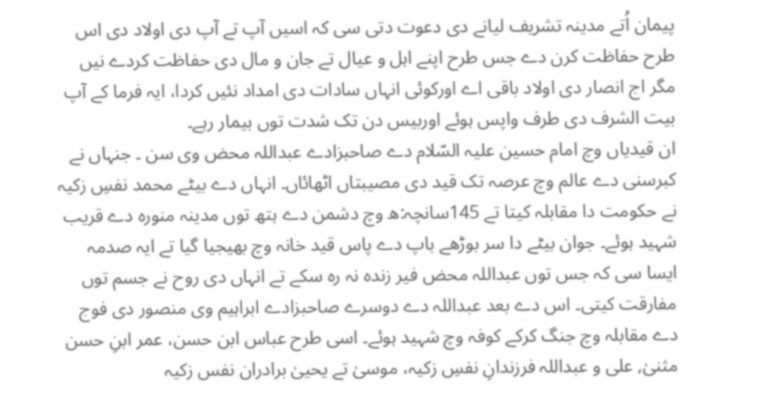پیمان اُتے مدینہ تشریف لیانے دی دعوت دتی سی کہ اسيں آپ تے آپ دی اولاد دی اس طرح حفاظت کرن دے جس طرح اپنے اہل و عیال تے جان و مال دی حفاظت کردے نيں مگر اج انصار دی اولاد باقی اے اورکوئی انہاں سادات دی امداد نئيں کردا، ایہ فرما کے آپ بیت الشرف دی طرف واپس ہوئے اوربیس دن تک شدت توں بیمار رہے۔
ان قیدیاں وچ امام حسین علیہ السّلام دے صاحبزادے عبداللہ محض وی سن ۔ جنہاں نے کبرسنی دے عالم وچ عرصہ تک قید دی مصیبتاں اٹھائاں۔ انہاں دے بیٹے محمد نفسِ زکیہ نے حکومت دا مقابلہ کیتا تے 145سانچہ:ھ وچ دشمن دے ہتھ توں مدینہ منورہ دے قریب شہید ہوئے۔ جوان بیٹے دا سر بوڑھے باپ دے پاس قید خانہ وچ بھیجیا گیا تے ایہ صدمہ ایسا سی کہ جس توں عبداللہ محض فیر زندہ نہ رہ سکے تے انہاں دی روح نے جسم توں مفارقت کيتی۔ اس دے بعد عبداللہ دے دوسرے صاحبزادے ابراہیم وی منصور دی فوج دے مقابلہ وچ جنگ کرکے کوفہ وچ شہید ہوئے۔ اسی طرح عباس ابن حسن، عمر ابنِ حسن مثنیٰ, علی و عبداللہ فرزندانِ نفسِ زکیہ، موسیٰ تے یحییٰ برادران نفس زکیہ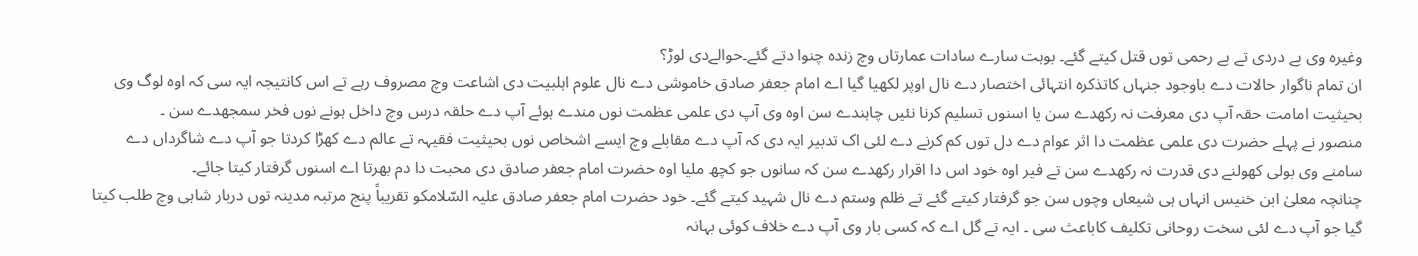وغیرہ وی بے دردی تے بے رحمی توں قتل کيتے گئے۔ بوہت سارے سادات عمارتاں وچ زندہ چنوا دتے گئے۔حوالےدی لوڑ؟
ان تمام ناگوار حالات دے باوجود جنہاں کاتذکرہ انتہائی اختصار دے نال اوپر لکھیا گیا اے امام جعفر صادق خاموشی دے نال علوم اہلبیت دی اشاعت وچ مصروف رہے تے اس کانتیجہ ایہ سی کہ اوہ لوگ وی بحیثیت امامت حقہ آپ دی معرفت نہ رکھدے سن یا اسنوں تسلیم کرنا نئيں چاہندے سن اوہ وی آپ دی علمی عظمت نوں مندے ہوئے آپ دے حلقہ درس وچ داخل ہونے نوں فخر سمجھدے سن ۔
منصور نے پہلے حضرت دی علمی عظمت دا اثر عوام دے دل توں کم کرنے دے لئی اک تدبیر ایہ دی کہ آپ دے مقابلے وچ ایسے اشخاص نوں بحیثیت فقیہہ تے عالم دے کھڑا کردتا جو آپ دے شاگرداں دے سامنے وی بولی کھولنے دی قدرت نہ رکھدے سن تے فیر اوہ خود اس دا اقرار رکھدے سن کہ سانوں جو کچھ ملیا اوہ حضرت امام جعفر صادق دی محبت دا دم بھرتا اے اسنوں گرفتار کیتا جائے۔
چنانچہ معلیٰ ابن خنیس انہاں ہی شیعاں وچوں سن جو گرفتار کیتے گئے تے ظلم وستم دے نال شہید کیتے گئے۔ خود حضرت امام جعفر صادق علیہ السّلامکو تقریباً پنج مرتبہ مدینہ توں دربار شاہی وچ طلب کیتا گیا جو آپ دے لئی سخت روحانی تکلیف کاباعث سی ۔ ایہ تے گل اے کہ کسی بار وی آپ دے خلاف کوئی بہانہ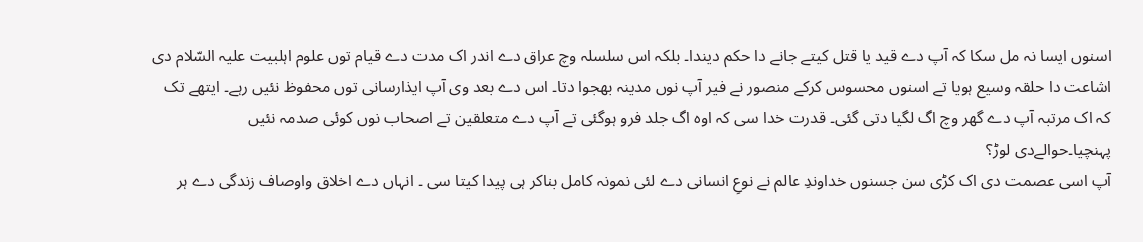اسنوں ایسا نہ مل سکا کہ آپ دے قید یا قتل کيتے جانے دا حکم دیندا۔ بلکہ اس سلسلہ وچ عراق دے اندر اک مدت دے قیام توں علوم اہلبیت علیہ السّلام دی اشاعت دا حلقہ وسیع ہويا تے اسنوں محسوس کرکے منصور نے فیر آپ نوں مدینہ بھجوا دتا۔ اس دے بعد وی آپ ایذارسانی توں محفوظ نئيں رہے۔ ایتھے تک کہ اک مرتبہ آپ دے گھر وچ اگ لگیا دتی گئی۔ قدرت خدا سی کہ اوہ اگ جلد فرو ہوگئی تے آپ دے متعلقین تے اصحاب نوں کوئی صدمہ نئيں پہنچیا۔حوالےدی لوڑ؟
آپ اسی عصمت دی اک کڑی سن جسنوں خداوندِ عالم نے نوعِ انسانی دے لئی نمونہ کامل بناکر ہی پیدا کیتا سی ۔ انہاں دے اخلاق واوصاف زندگی دے ہر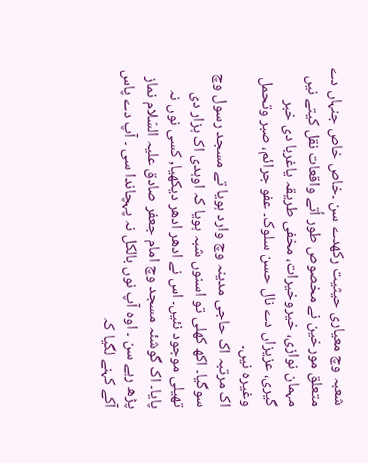شعبہ وچ معیاری حیثیت رکھدے سن ۔خاص خاص جنہاں دے متعلق مورخین نے مخصوص طور اُتے واقعات نقل کیتے نيں مہمان نوازی، خیروخیرات، مخفی طریقہ یاغربا دی خبر گیری، عزیزاں دے نال حسن سلوک۔ عفو جرائم، صبر وتحمل وغیرہ نيں۔
اک مرتبہ اک حاجی مدینہ وچ وارد ہويا تے مسجد رسول وچ سوگیا۔ اکھ کھلی تو اسنوں شبہ ہويا کہ اوہدی اک ہزار دی تھیلی موجود نئيں۔ اس نے ادھر ادھر دیکھیا, کسی نوں نہ پایا۔ اک گوشئہ مسجد وچ امام جعفر صادق علیہ السّلام نماز پڑھ رہے سن ۔ اوہ آپ نوں بالکل نہ پہچاندا سی ۔ آپ دے پاس آکے کہنے لگیا کہ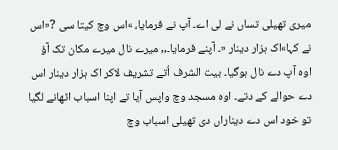میری تھیلی تساں نے لی اے۔ آپ نے فرمایا، »اس وچ کیتا سی ?«اس نے کہا»اک ہزار دینار «۔ آپنے فرمایا۔,, میرے نال میرے مکان تک آؤ اوہ آپ دے نال ہوگیا۔ بیت الشرف اُتے تشریف لاکر اک ہزار دینار اس دے حوالے کے دتے۔ اوہ مسجد وچ واپس آیا تے اپنا اسباب اٹھانے لگیا تو خود اس دے دیناراں دی تھیلی اسباب وچ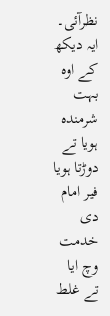نظرآئی۔ ایہ دیکھ کے اوہ بہت شرمندہ ہويا تے دوڑتا ہويا فیر امام دی خدمت وچ ایا تے غلط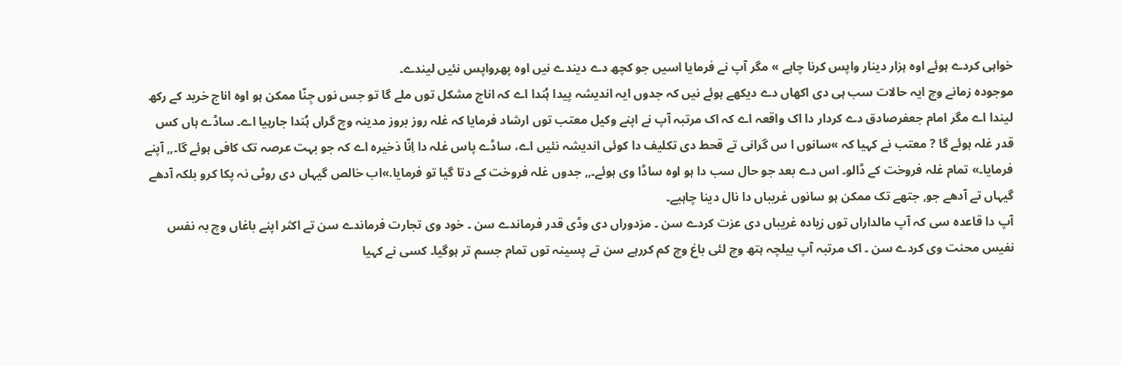خواہی کردے ہوئے اوہ ہزار دینار واپس کرنا چاہے » مگر آپ نے فرمایا اسيں جو کچھ دے دیندے نيں اوہ پھرواپس نئيں لیندے۔
موجودہ زمانے وچ ایہ حالات سب ہی دی اکھاں دے دیکھے ہوئے نيں کہ جدوں ایہ اندیشہ پیدا ہُندا اے کہ اناج مشکل توں ملے گا تو جس نوں جِنّا ممکن ہو اوہ اناج خرید کے رکھ لیندا اے مگر امام جعفرصادق دے کردار دا اک واقعہ اے کہ اک مرتبہ آپ نے اپنے وکیل معتب توں ارشاد فرمایا کہ غلہ روز بروز مدینہ وچ گراں ہُندا جارہیا اے۔ ساڈے ہاں کس قدر غلہ ہوئے گا ? معتب نے کہیا کہ »سانوں ا س گرانی تے قحط دی تکلیف دا کوئی اندیشہ نئيں اے، ساڈے پاس غلہ دا اِنّا ذخیرہ اے کہ جو بہت عرصہ تک کافی ہوئے گا۔,, آپنے فرمایا۔» تمام غلہ فروخت کے ڈالو۔ اس دے بعد جو حال سب دا ہو اوہ ساڈا وی ہوئے۔,, جدوں غلہ فروخت کے دتا گیا تو فرمایا.»اب خالص گیہاں دی روٹی نہ پکا کرو بلکہ آدھے گیہاں تے آدھے جو, جتھے تک ممکن ہو سانوں غریباں دا نال دینا چاہیے۔
آپ دا قاعدہ سی کہ آپ مالداراں توں زیادہ غریباں دی عزت کردے سن ۔ مزدوراں دی وڈی قدر فرماندے سن ۔ خود وی تجارت فرماندے سن تے اکثر اپنے باغاں وچ بہ نفس نفیس محنت وی کردے سن ۔ اک مرتبہ آپ بیلچہ ہتھ وچ لئی باغ وچ کم کررہے سن تے پسینہ توں تمام جسم تر ہوگیا۔ کسی نے کہیا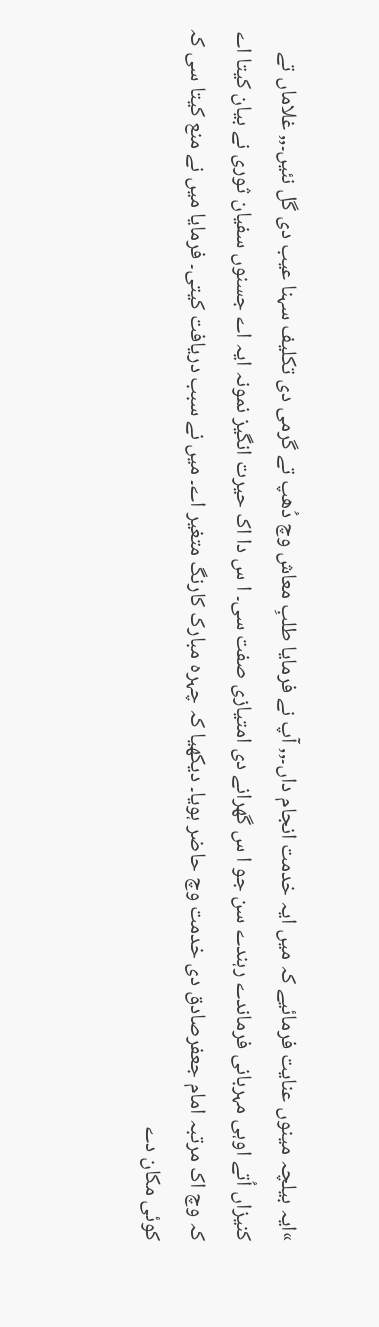»ایہ بیلچہ مینوں عنایت فرمائیے کہ میں ایہ خدمت انجام داں۔,, آپ نے فرمایا طلبِ معاش وچ دُھپ تے گرمی دی تکلیف سہنا عیب دی گل نئيں۔,, غلاماں تے کنیزاں اُتے اوہی مہربانی فرماندے رہندے سن جو ا س گھرانے دی امتیازی صفت سی۔ ا س دا اک حیرت انگیز نمونہ ایہ اے جسنوں سفیان ثوری نے بیان کیتا اے کہ وچ اک مرتبہ امام جعفرصادق دی خدمت وچ حاضر ہويا۔ دیکھیا کہ چہرہ مبارک کارنگ متغیر اے۔ ميں نے سبب دریافت کيتی۔ فرمایا ميں نے منع کیتا سی کہ کوئی مکان دے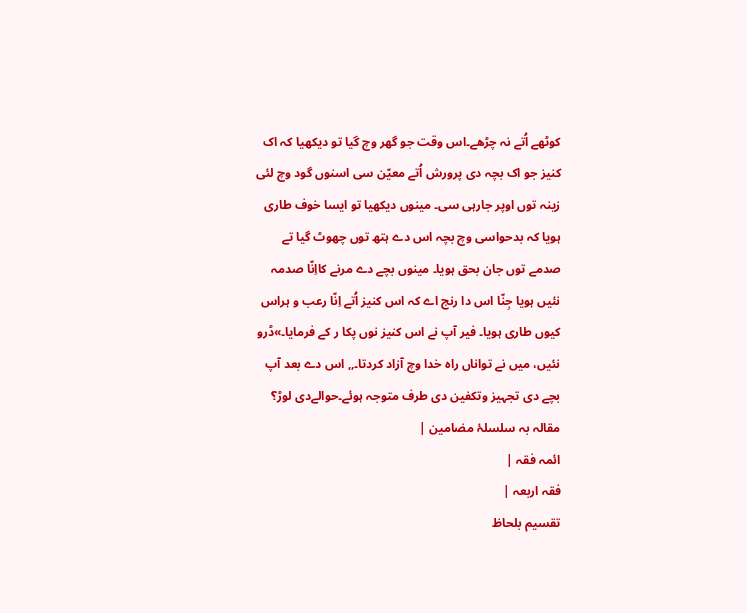کوٹھے اُتے نہ چڑھے۔اس وقت جو گھر وچ گیا تو دیکھیا کہ اک کنيز جو اک بچہ دی پرورش اُتے معیّن سی اسنوں گود وچ لئی زینہ توں اوپر جارہی سی۔ مینوں دیکھیا تو ایسا خوف طاری ہويا کہ بدحواسی وچ بچہ اس دے ہتھ توں چھوٹ گیا تے صدمے توں جان بحق ہويا۔ مینوں بچے دے مرنے کااِنّا صدمہ نئيں ہويا جِنّا اس دا رنج اے کہ اس کنيز اُتے اِنّا رعب و ہراس کیوں طاری ہويا۔ فیر آپ نے اس کنيز نوں پکا ر کے فرمایا۔»ڈرو نئيں، ميں نے تواناں راہ خدا وچ آزاد کردتا۔,, اس دے بعد آپ بچے دی تجہیز وتکفین دی طرف متوجہ ہوئے۔حوالےدی لوڑ؟
مقالہ بہ سلسلۂ مضامین |
ائمہ فقہ |
فقہ اربعہ |
تقسیم بلحاظ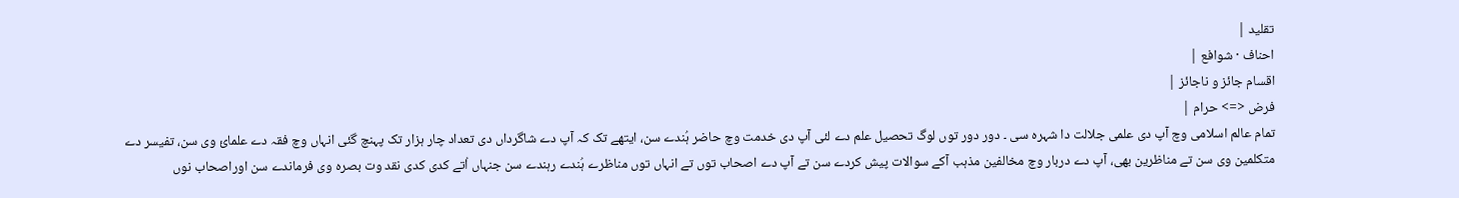تقلید |
احناف · شوافع |
اقسام جائز و ناجائز |
فرض <=> حرام |
تمام عالم اسلامی وچ آپ دی علمی جلالت دا شہرہ سی ۔ دور دور توں لوگ تحصیل علم دے لئی آپ دی خدمت وچ حاضر ہُندے سن، ایتھے تک کہ آپ دے شاگرداں دی تعداد چار ہزار تک پہنچ گئی انہاں وچ فقہ دے علمائ وی سن، تفیسر دے متکلمین وی سن تے مناظرین بھی، آپ دے دربار وچ مخالفین مذہب آکے سوالات پیش کردے سن تے آپ دے اصحاب توں تے انہاں توں مناظرے ہُندے رہندے سن جنہاں اُتے کدی کدی نقد وت بصرہ وی فرماندے سن اوراصحاب نوں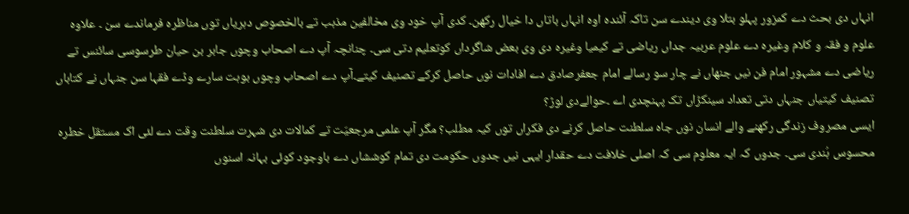انہاں دی بحث دے کمزور پہلو بتلا وی دیندے سن تاکہ آئندہ اوہ انہاں باتاں دا خیال رکھن۔ کدی آپ خود وی مخالفین مذہب تے بالخصوص دہریاں توں مناظرہ فرماندے سن ۔ علاوہ علوم و فقہ و کلام وغیرہ دے علوم عربیہ جداں ریاضی تے کیمیا وغیرہ دی وی بعض شاگرداں کوتعلیم دتی سی۔ چنانچہ آپ دے اصحاب وچوں جابر بن حیان طرسوسی سائنس تے ریاضی دے مشہور امام فن نيں جنھاں نے چار سو رسالے امام جعفرصادق دے افادات نوں حاصل کرکے تصنیف کيتے۔آپ دے اصحاب وچوں بوہت سارے وڈے فقہا سن جنہاں نے کتاباں تصنیف کيتیاں جنہاں دتی تعداد سینکڑاں تک پہنچدی اے ۔حوالےدی لوڑ؟
ایسی مصروف زندگی رکھنے والے انسان نوں جاہ سلطنت حاصل کرنے دی فکراں توں کیہ مطلب؟ مگر آپ علمی مرجعیّت تے کمالات دی شہرت سلطنت وقت دے لئی اک مستقل خطرہ محسوس ہُندی سی۔ جدوں کہ ایہ معلوم سی کہ اصلی خلافت دے حقدار ایہی نيں جدوں حکومت دی تمام کوششاں دے باوجود کوئی بہانہ اسنوں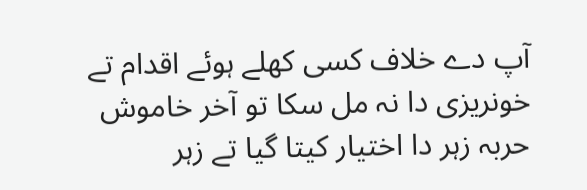آپ دے خلاف کسی کھلے ہوئے اقدام تے خونریزی دا نہ مل سکا تو آخر خاموش حربہ زہر دا اختیار کیتا گیا تے زہر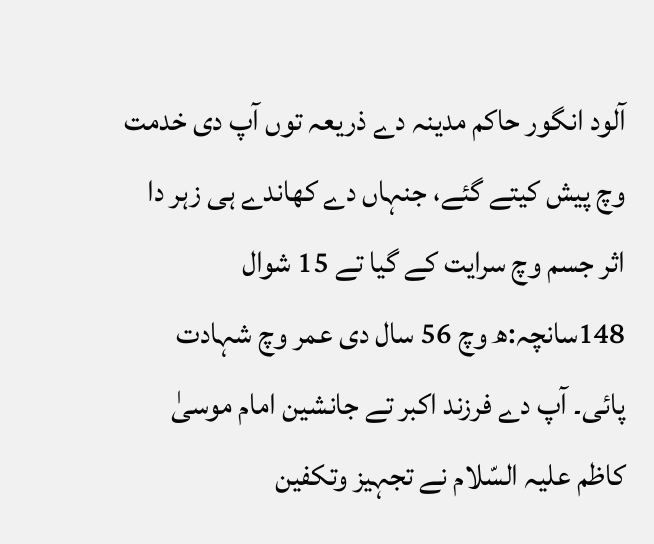آلود انگور حاکم مدینہ دے ذریعہ توں آپ دی خدمت وچ پیش کیتے گئے، جنہاں دے کھاندے ہی زہر دا اثر جسم وچ سرایت کے گیا تے 15 شوال 148سانچہ:ھ وچ 56 سال دی عمر وچ شہادت پائی۔ آپ دے فرزند اکبر تے جانشین امام موسیٰ کاظم علیہ السّلام نے تجہیز وتکفین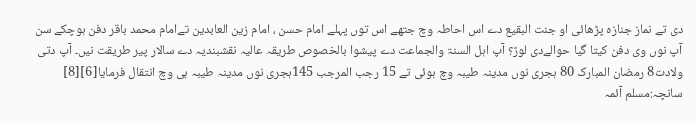دی تے نماز جنازہ پڑھائی او جنت البقیع دے اس احاطہ وچ جتھے اس توں پہلے امام حسن ، امام زین العابدین تےامام محمد باقر دفن ہوچکے سن آپ نوں وی دفن کیتا گیا حوالےدی لوڑ؟ آپ اہل السنۃ والجماعت دے پیشوا بالخصوص طریقہ عالیہ نقشبندیہ دے سالار پیر طریقت نيں۔ آپ دتی ولادت8 رمضان المبارک 80 ہجری نوں مدینہ طیبہ وچ ہوئی تے 15 رجب المرجب 145ہجری نوں مدینہ طیبہ ہی وچ انتقال فرمایا[6][8]
سانچہ:مسلم آئمہ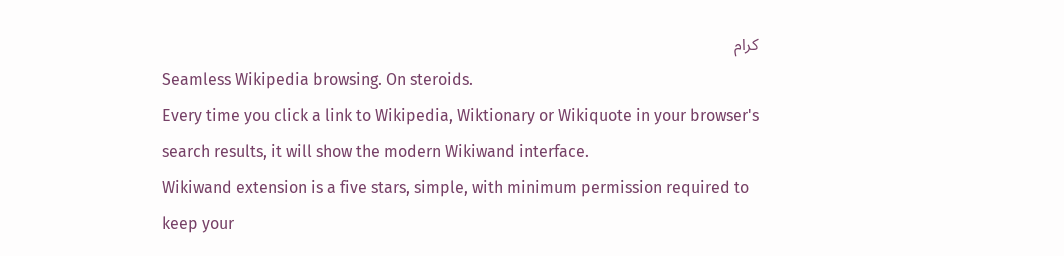کرام
Seamless Wikipedia browsing. On steroids.
Every time you click a link to Wikipedia, Wiktionary or Wikiquote in your browser's search results, it will show the modern Wikiwand interface.
Wikiwand extension is a five stars, simple, with minimum permission required to keep your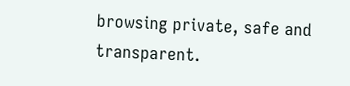browsing private, safe and transparent.